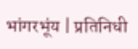भांगरभूंय | प्रतिनिधी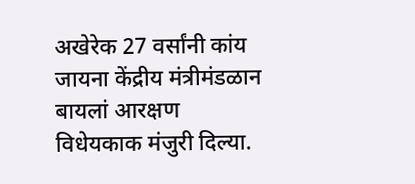अखेरेक 27 वर्सांनी कांय जायना केंद्रीय मंत्रीमंडळान बायलां आरक्षण विधेयकाक मंजुरी दिल्या.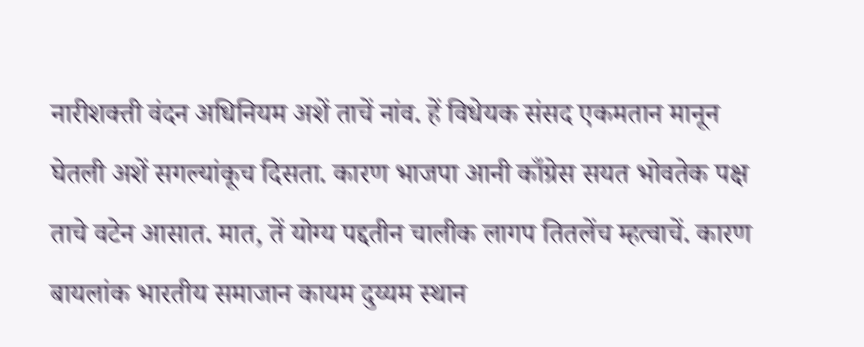नारीशक्ती वंदन अधिनियम अशें ताचें नांव. हें विधेयक संसद एकमतान मानून घेतली अशें सगल्यांकूच दिसता. कारण भाजपा आनी काँग्रेस सयत भोवतेक पक्ष ताचे वटेन आसात. मात, तें योग्य पद्दतीन चालीक लागप तितलेंच म्हत्वाचें. कारण बायलांक भारतीय समाजान कायम दुय्यम स्थान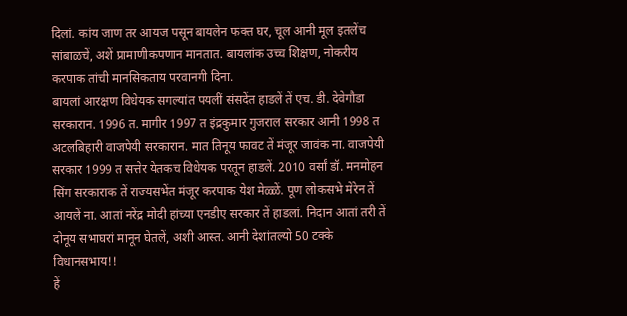दिलां. कांय जाण तर आयज पसून बायलेन फक्त घर, चूल आनी मूल इतलेंच सांबाळचें, अशें प्रामाणीकपणान मानतात. बायलांक उच्च शिक्षण, नोकरीय करपाक तांची मानसिकताय परवानगी दिना.
बायलां आरक्षण विधेयक सगल्यांत पयलीं संसदेंत हाडलें तें एच. डी. देवेगौडा सरकारान. 1996 त. मागीर 1997 त इंद्रकुमार गुजराल सरकार आनी 1998 त अटलबिहारी वाजपेयी सरकारान. मात तिनूय फावट तें मंजूर जावंक ना. वाजपेयी सरकार 1999 त सत्तेर येतकच विधेयक परतून हाडलें. 2010 वर्सां डॉ. मनमोहन सिंग सरकाराक तें राज्यसभेंत मंजूर करपाक येश मेळ्ळें. पूण लोकसभे मेरेन तें आयलें ना. आतां नरेंद्र मोदी हांच्या एनडीए सरकार तें हाडलां. निदान आतां तरी तें दोनूय सभाघरां मानून घेतलें, अशी आस्त. आनी देशांतल्यो 50 टक्के विधानसभाय!!
हें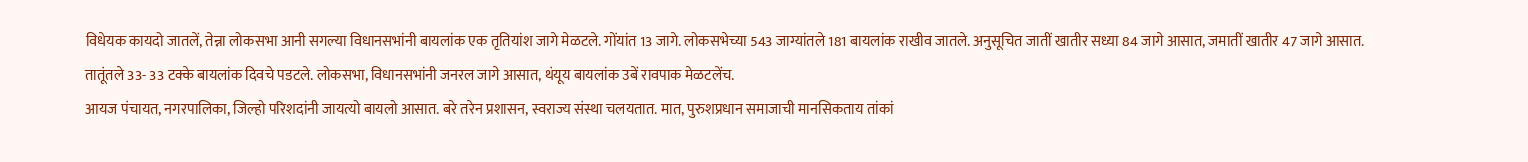विधेयक कायदो जातलें, तेन्ना लोकसभा आनी सगल्या विधानसभांनी बायलांक एक तृतियांश जागे मेळटले. गोंयांत 13 जागे. लोकसभेच्या 543 जाग्यांतले 181 बायलांक राखीव जातले. अनुसूचित जातीं खातीर सध्या 84 जागे आसात, जमातीं खातीर 47 जागे आसात. तातूंतले 33- 33 टक्के बायलांक दिवचे पडटले. लोकसभा, विधानसभांनी जनरल जागे आसात, थंयूय बायलांक उबें रावपाक मेळटलेंच.
आयज पंचायत, नगरपालिका, जिल्हो परिशदांनी जायत्यो बायलो आसात. बरे तरेन प्रशासन, स्वराज्य संस्था चलयतात. मात, पुरुशप्रधान समाजाची मानसिकताय तांकां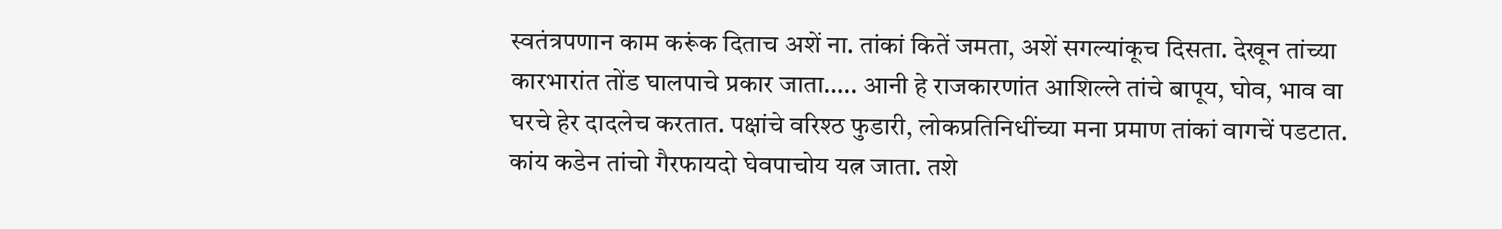स्वतंत्रपणान काम करूंक दिताच अशें ना. तांकां कितें जमता, अशें सगल्यांकूच दिसता. देखून तांच्या कारभारांत तोंड घालपाचे प्रकार जाता….. आनी हे राजकारणांत आशिल्ले तांचे बापूय, घोव, भाव वा घरचे हेर दादलेच करतात. पक्षांचे वरिश्ठ फुडारी, लोकप्रतिनिधींच्या मना प्रमाण तांकां वागचें पडटात. कांय कडेन तांचो गैरफायदो घेवपाचोय यत्न जाता. तशे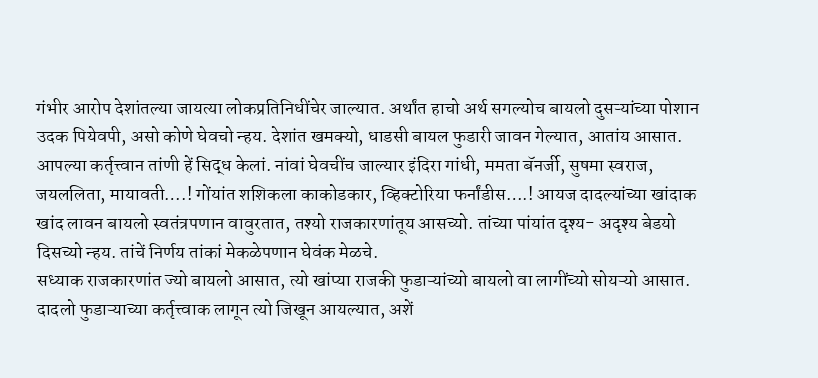गंभीर आरोप देशांतल्या जायत्या लोकप्रतिनिधींचेर जाल्यात. अर्थांत हाचो अर्थ सगल्योच बायलो दुसऱ्यांच्या पोशान उदक पियेवपी, असो कोणे घेवचो न्हय. देशांत खमक्यो, धाडसी बायल फुडारी जावन गेल्यात, आतांय आसात. आपल्या कर्तृत्त्वान तांणी हें सिद्ध केलां. नांवां घेवचींच जाल्यार इंदिरा गांधी, ममता बॅनर्जी, सुषमा स्वराज, जयललिता, मायावती….! गोंयांत शशिकला काकोडकार, व्हिक्टोरिया फर्नांडीस….! आयज दादल्यांच्या खांदाक खांद लावन बायलो स्वतंत्रपणान वावुरतात, तश्यो राजकारणांतूय आसच्यो. तांच्या पांयांत दृश्य- अदृश्य बेडयो दिसच्यो न्हय. तांचें निर्णय तांकां मेकळेपणान घेवंक मेळचे.
सध्याक राजकारणांत ज्यो बायलो आसात, त्यो खांप्या राजकी फुडाऱ्यांच्यो बायलो वा लागींच्यो सोयऱ्यो आसात. दादलो फुडाऱ्याच्या कर्तृत्त्वाक लागून त्यो जिखून आयल्यात, अशें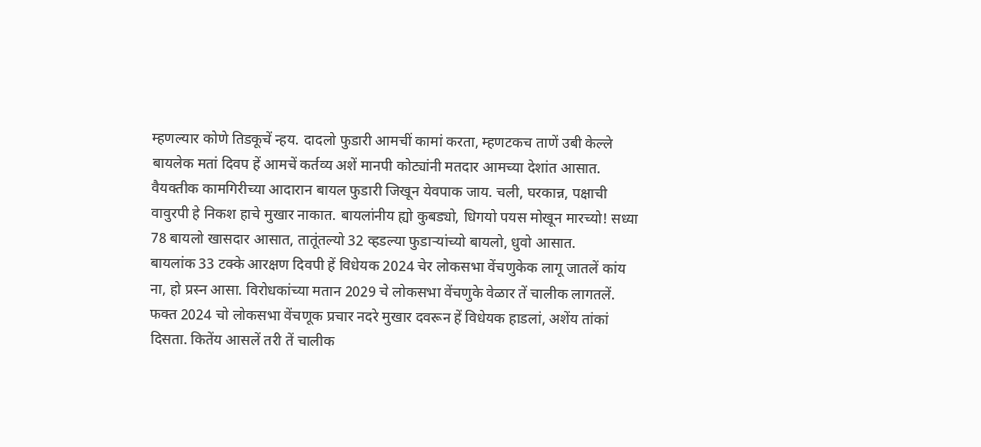म्हणल्यार कोणे तिडकूचें न्हय. दादलो फुडारी आमचीं कामां करता, म्हणटकच ताणें उबी केल्ले बायलेक मतां दिवप हें आमचें कर्तव्य अशें मानपी कोट्यांनी मतदार आमच्या देशांत आसात. वैयक्तीक कामगिरीच्या आदारान बायल फुडारी जिखून येवपाक जाय. चली, घरकान्न, पक्षाची वावुरपी हे निकश हाचे मुखार नाकात. बायलांनीय ह्यो कुबड्यो, धिगयो पयस मोखून मारच्यो! सध्या 78 बायलो खासदार आसात, तातूंतल्यो 32 व्हडल्या फुडाऱ्यांच्यो बायलो, धुवो आसात.
बायलांक 33 टक्के आरक्षण दिवपी हें विधेयक 2024 चेर लोकसभा वेंचणुकेक लागू जातलें कांय ना, हो प्रस्न आसा. विरोधकांच्या मतान 2029 चे लोकसभा वेंचणुके वेळार तें चालीक लागतलें. फक्त 2024 चो लोकसभा वेंचणूक प्रचार नदरे मुखार दवरून हें विधेयक हाडलां, अशेंय तांकां दिसता. कितेंय आसलें तरी तें चालीक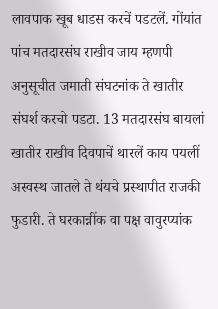लावपाक खूब धाडस करचें पडटलें. गोंयांत पांच मतदारसंघ राखीव जाय म्हणपी अनुसूचीत जमाती संघटनांक ते खातीर संघर्श करचो पडटा. 13 मतदारसंघ बायलां खातीर राखीव दिवपाचें थारलें काय पयलीं अस्वस्थ जातले ते थंयचे प्रस्थापीत राजकी फुडारी. ते घरकान्नींक वा पक्ष वावुरप्यांक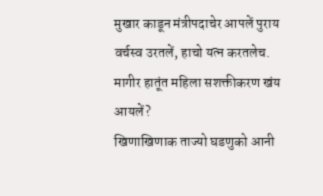मुखार काडून मंत्रीपदाचेर आपलें पुराय वर्चस्व उरतलें, हाचो यत्न करतलेच. मागीर हातूंत महिला सशक्तीकरण खंय आयलें?
खिणाखिणाक ताज्यो घडणुको आनी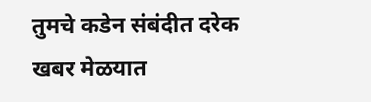तुमचे कडेन संबंदीत दरेक खबर मेळयात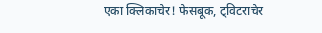एका क्लिकाचेर! फेसबूक, ट्विटराचेर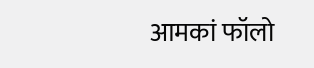आमकां फॉलो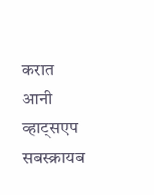करात आनी व्हाट्सएप सबस्क्रायब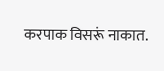करपाक विसरूं नाकात.